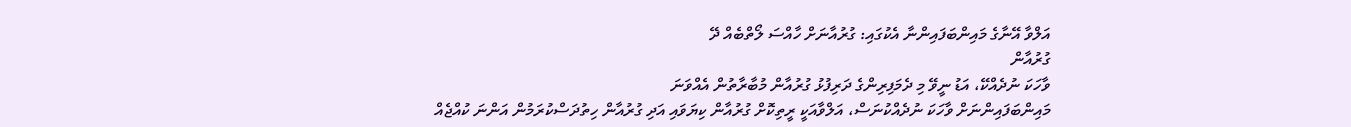އަލްވާ އޭނާގެ މައިންބަފައިންނާ އެކުގައި: ގުރުއާނަށް ހާއްސަ ލޯތްބެއް ދޭ
ގުރުއާން
ވާހަކަ ނުދެއްކޭ، އަޑު ނީވޭ މި ދެމަފިރިންގެ ދަރިފުޅު ގުރުއާން މުބާރާތުން އެއްވަނަ
މައިންބަފައިންނަށް ވާހަކަ ނުދެއްކުނަސް، އަލްވާއަކީ ރީތިކޮށް ގުރުއާން ކިޔަވައި އަދި ގުރުއާން ހިތުދަސްކުރަމުން އަންނަ ކުއްޖެއް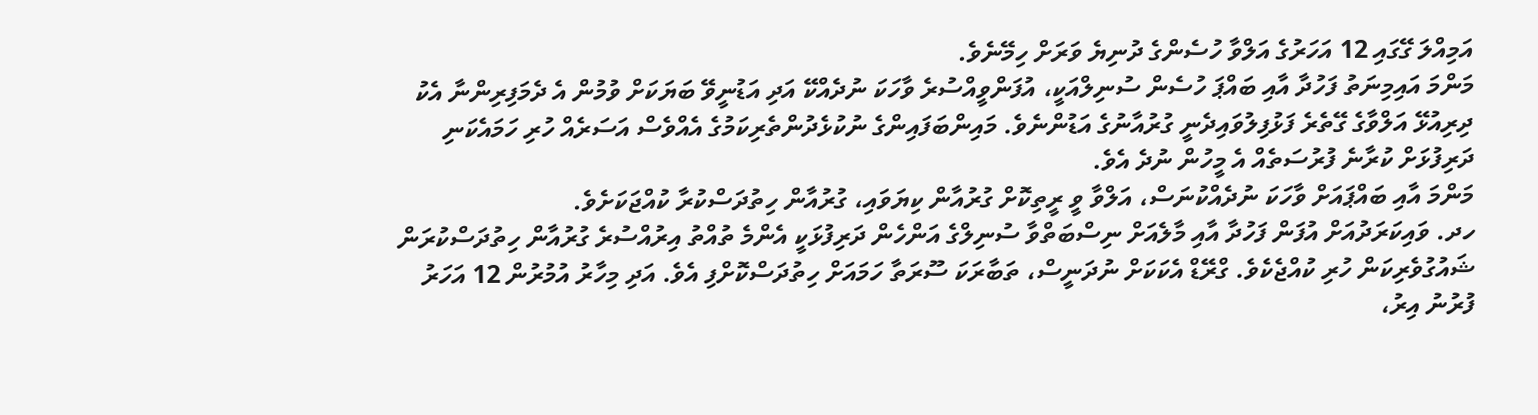އަމިއްލަ ގޭގައި 12 އަހަރުގެ އަލްވާ ހުސެންގެ ދުނިޔެ ވަރަށް ހިމޭނެވެ.
މަންމަ އައިމިނަތު ފަހުދާ އާއި ބައްޕަ ހުސެން ސުނިލްއަކީ، އުފަންވީއްސުރެ ވާހަކަ ނުދެއްކޭ އަދި އަޑުނީވޭ ބަޔަކަށް ވުމުން އެ ދެމަފިރިންނާ އެކު ދިރިއުޅޭ އަލްވާގެ ގޭތެރެ ފަޅުފިލުވައިދެނީ ގުރުއާނުގެ އަޑުންނެވެ. މައިންބަފައިންގެ ނުކުޅެދުންތެރިކަމުގެ އެއްވެސް އަސަރެއް ހުރި ހަމައެކަނި ދަރިފުޅަށް ކުރާނެ ފުރުސަތެއް އެ މީހުން ނުދެ އެވެ.
މަންމަ އާއި ބައްޕައަށް ވާހަކަ ނުދެއްކުނަސް، އަލްވާ ވީ ރީތިކޮށް ގުރުއާން ކިޔަވައި، ގުރުއާން ހިތުދަސްކުރާ ކުއްޖަކަށެވެ.
ހދ. ވައިކަރަދުއަށް އުފަން ފަހުދާ އާއި މާލެއަށް ނިސްބަތްވާ ސުނިލްގެ އަންހެން ދަރިފުޅަކީ އެންމެ ތުއްތު އިރުއްސުރެ ގުރުއާން ހިތުދަސްކުރަން ޝައުގުވެރިކަން ހުރި ކުއްޖެކެވެ. ގްރޭޑް އެކަކަށް ނުދަނީސް، ތަބާރަކަ ސޫރަތާ ހަމައަށް ހިތުދަސްކޮށްފި އެވެ. އަދި މިހާރު އުމުރުން 12 އަހަރު ފުރުނު އިރު،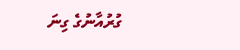ގުރުއާނުގެ ގިނަ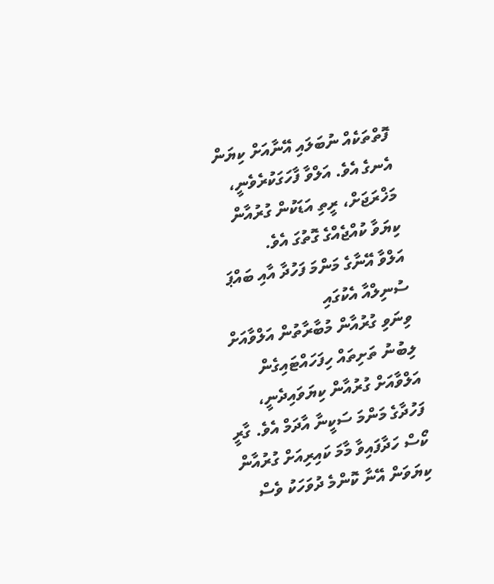ފޮތްތަކެއް ނުބަލައި އޭނާއަށް ކިޔަން އެނގެ އެވެ. އަލްވާ ފާހަގަކުރެވެނީ، މަޚްރަޖަށް، ރީތި އަޑަކުން ގުރުއާން ކިޔަވާ ކުއްޖެއްގެ ގޮތުގަ އެވެ.
އަލްވާ އޭނާގެ މަންމަ ފަހުދާ އާއި ބައްޕަ ސުނިލްއާ އެކުގައި
ވިނަވި ގުރުއާން މުބާރާތުން އަލްވާއަށް ލިބުނު ތަށިތައް ހިފަހައްޓައިގެން
އަލްވާއަށް ގުރުއާން ކިޔަވައިދެނީ، ފަހުދާގެ މަންމަ ސަކީނާ އާދަމް އެވެ. ގާރީ ކޯސް ހަދާފައިވާ މާމަ ކައިރިއަށް ގުރުއާން ކިޔަވަން އޭނާ ކޮންމެ ދުވަހަކު ވެސް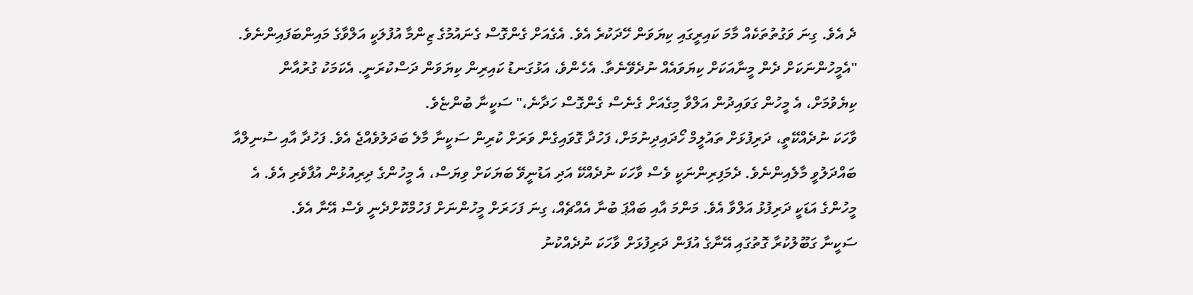ދެ އެވެ. ގިނަ ވަގުތުތަކެއް މާމަ ކައިރީގައި ކިޔަވަން ހޭދަކުރެ އެވެ. އެގެއަށް ގެންގޮސް ގެނައުމުގެ ޒިންމާ އުފުލަކީ އަލްވާގެ މައިންބަފައިންނެވެ.
"އެމީހުންނަކަށް ދެން މީނާއަކަށް ކިޔަވައެއް ނުދެވޭނެތާ. އެހެންވެ، އަޅުގަނޑު ކައިރިން ކިޔަވަން ދަސްކުރަނީ. އެކަމަކު ގުރުއާން ކިޔެވުމަށް، އެ މީހުން ގަވައިދުން އަލްވާ މިގެއަށް ގެނެސް ގެންގޮސް ހަދާނެ،" ސަކީނާ ބުންޏެވެ.
ވާހަކަ ނުދެއްކޭތީ، ދަރިފުޅަށް ތައުލީމް ހޯދައިދިނުމަށް، ފަހުދާ ގޮވައިގެން ވަރަށް ކުރިން ސަކީނާ މާލެ ބަދަލުވެއްޖެ އެވެ. ފަހުދާ އާއި ސުނިލްއާ ބައްދަލުވީ މާލެއިންނެވެ. ދެމަފިރިންނަކީ ވެސް ވާހަކަ ނުދެއްކޭ އަދި އަޑުނީވޭ ބަޔަކަށް ވިޔަސް، އެ މީހުންގެ ދިރިއުޅުން އުފާވެރި އެވެ. އެ މީހުންގެ އަޑަކީ ދަރިފުޅު އަލްވާ އެވެ. މަންމަ އާއި ބައްޕަ ބުނާ އެއްޗެއް، ގިނަ ފަހަރަށް މީހުންނަށް ފަހުމްކޮށްދެނީ ވެސް އޭނާ އެވެ.
ސަކީނާ ގަބޫލުކުރާ ގޮތުގައި އޭނާގެ އުފަން ދަރިފުޅަށް ވާހަކަ ނުދެއްކުނު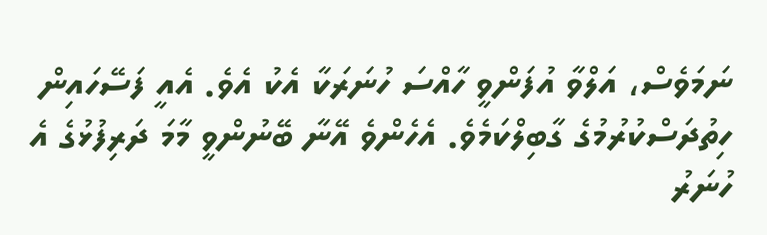ނަމަވެސް، އަލްވާ އުފަންވީ ހާއްސަ ހުނަރަކާ އެކު އެވެ. އެއީ ފަސޭހައިން ހިތުދަސްކުރުމުގެ ގާބިލްކަމެވެ. އެހެންވެ އޭނާ ބޭނުންވީ މާމަ ދަރިފުޅުގެ އެ ހުނަރު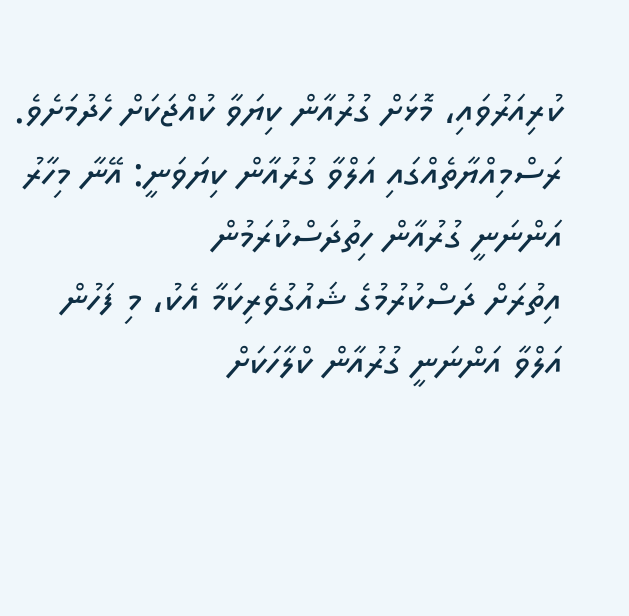ކުރިއަރުވައި، މޮޅަށް ގުރުއާން ކިޔަވާ ކުއްޖަކަށް ހެދުމަށެވެ.
ރަސްމިއްޔާތެއްގައި އަލްވާ ގުރުއާން ކިޔަވަނީ: އޭނާ މިހާރު އަންނަނީ ގުރުއާން ހިތުދަސްކުރަމުން
އިތުރަށް ދަސްކުރުމުގެ ޝައުގުވެރިކަމާ އެކު، މި ފަހުން އަލްވާ އަންނަނީ ގުރުއާން ކްލާހަކަށް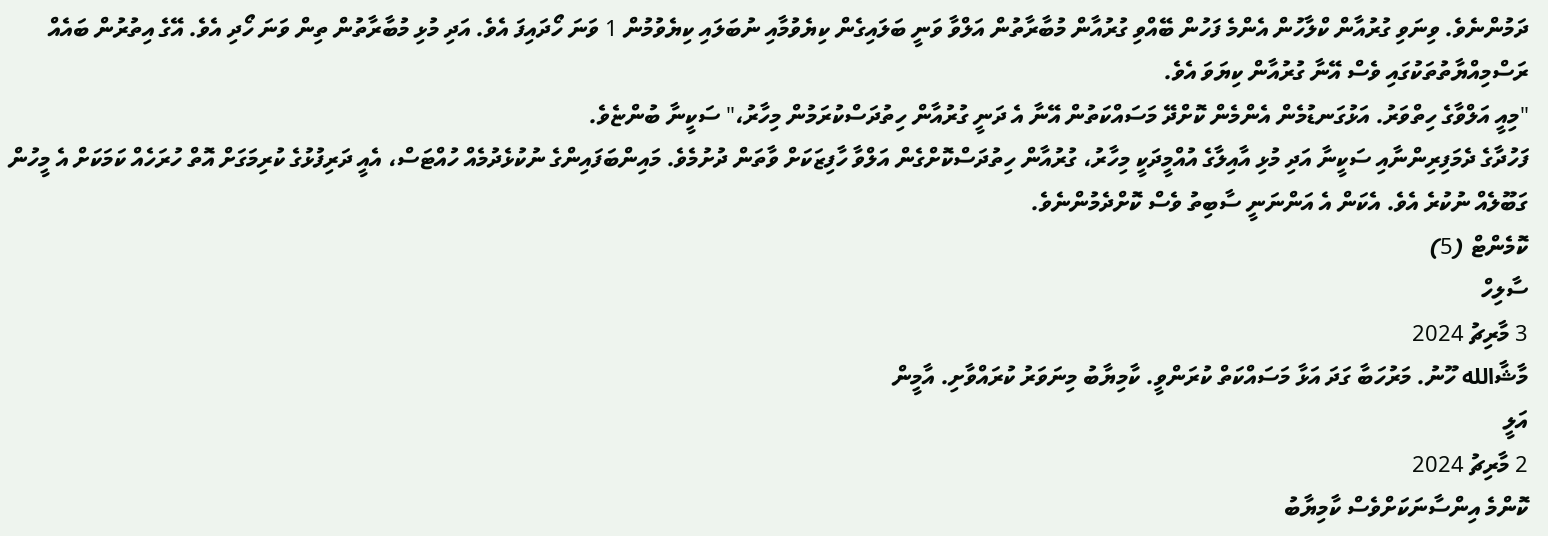ދަމުންނެވެ. ވިނަވި ގުރުއާން ކްލާހުން އެންމެ ފަހުން ބޭއްވި ގުރުއާން މުބާރާތުން އަލްވާ ވަނީ ބަލައިގެން ކިޔެވުމާއި ނުބަލައި ކިޔެވުމުން 1 ވަނަ ހޯދައިފަ އެވެ. އަދި މުޅި މުބާރާތުން ތިން ވަނަ ހޯދި އެވެ. އޭގެ އިތުރުން ބައެއް ރަސްމިއްޔާތުތަކުގައި ވެސް އޭނާ ގުރުއާން ކިޔަވަ އެވެ.
"މިއީ އަލްވާގެ ހިތްވަރު. އަޅުގަނޑުމެން އެންމެން ކޮށްދޭ މަސައްކަތުން އޭނާ އެ ދަނީ ގުރުއާން ހިތުދަސްކުރަމުން މިހާރު،" ސަކީނާ ބުންޏެވެ.
ފަހުދާގެ ދެމަފިރިންނާއި ސަކީނާ އަދި މުޅި އާއިލާގެ އުއްމީދަކީ މިހާރު، ގުރުއާން ހިތުދަސްކޮށްގެން އަލްވާ ހާފިޒަކަށް ވާތަން ދުށުމެވެ. މައިންބަފައިންގެ ނުކުޅެދުމެއް ހުއްޓަސް، އެއީ ދަރިފުޅުގެ ކުރިމަގަށް އޮތް ހުރަހެއް ކަމަކަށް އެ މީހުން ގަބޫލެއް ނުކުރެ އެވެ. އެކަން އެ އަންނަނީ ސާބިތު ވެސް ކޮށްދެމުންނެވެ.
ކޮމެންޓް (5)
ސާލިހް
3 މާރިޗު 2024
މާޝާالله ހޫނު. މަރުހަބާ ގަދަ އަޅާ މަސައްކަތް ކުރަންވީ. ކާމިޔާބު މިނަވަރު ކުރައްވާށި. އާމީން
އަލީ
2 މާރިޗު 2024
ކޮންމެ އިންސާނަކަށްވެސް ކާމިޔާބު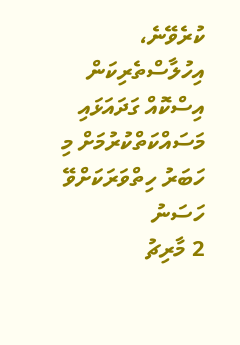ކުރެވޭނެ، އިހުލާސްތެރިކަން އިސްކޮއް ގަދައަޅައި މަސައްކަތްކުރުމަށް މި ހަބަރު ހިތްވަރަކަށްވޭ
ހަސަނު
2 މާރިޗު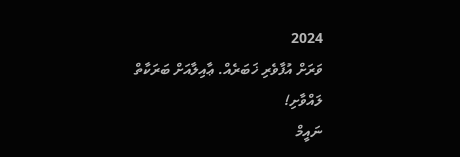2024
ވަރަށް އުފާވެރި ޚަބަރެއް. ޢާއިލާއަށް ބަރަކާތް ލައްވާށި!
ނައީމް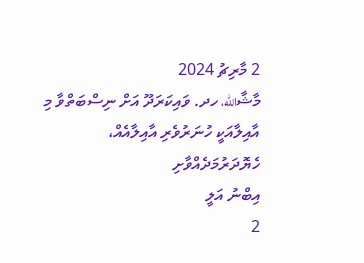2 މާރިޗު 2024
މާޝާالله، ހދ. ވައިކަރަދޫ އަށް ނިސްބަތްވާ މި އާއިލާއަކީ ހުނަރުވެރި އާއިލާއެއް، ހެޔޮދަރުމަދެއްވާށި
އިބްނު އަލީ
2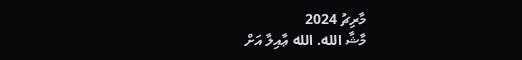މާރިޗު 2024
މާޝާ الله. الله ޢާއިލާ އަށް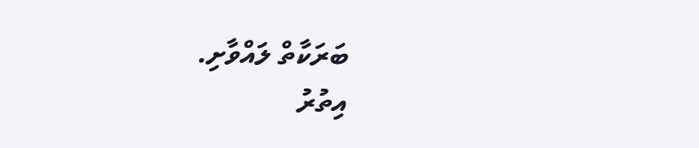ބަރަކާތް ލައްވާށި.
އިތުރު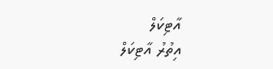އާޓިކަލް
އިތުރު އާޓިކަލް